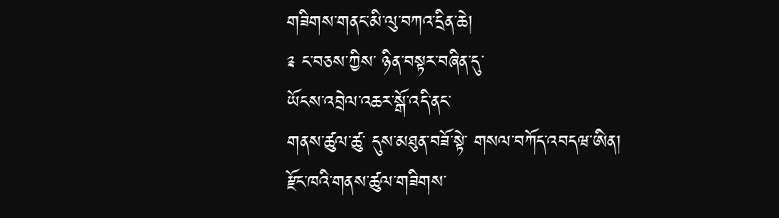གཟིགས་གནང་མི་ལུ་བཀའ་དྲིན་ཆེ།
༉ ང་བཅས་ཀྱིས་ ཉིན་བསྟར་བཞིན་དུ་
ཡོངས་འབྲེལ་འཆར་སྒོ་འདི་ནང་
གནས་ཚུལ་ཚུ་ དུས་མཐུན་བཟོ་སྟེ་ གསལ་བཀོད་འབདཝ་ཨིན།
རྫོང་ཁའི་གནས་ཚུལ་གཟིགས་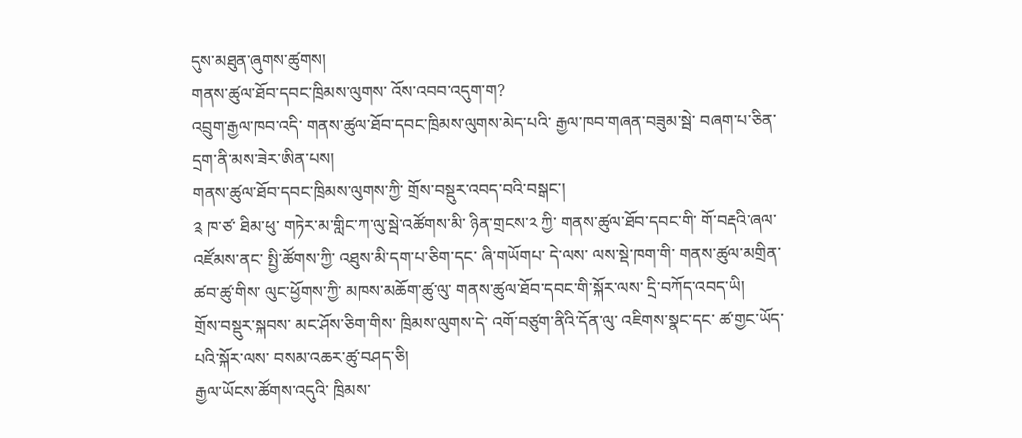དུས་མཐུན་ཞུགས་ཚུགས།
གནས་ཚུལ་ཐོབ་དབང་ཁྲིམས་ལུགས་ འོས་འབབ་འདུག་ག?
འབྲུག་རྒྱལ་ཁབ་འདི་ གནས་ཚུལ་ཐོབ་དབང་ཁྲིམས་ལུགས་མེད་པའི་ རྒྱལ་ཁབ་གཞན་བཟུམ་སྦེ་ བཞག་པ་ཅིན་ དྲག་ནི་མས་ཟེར་ཨིན་པས།
གནས་ཚུལ་ཐོབ་དབང་ཁྲིམས་ལུགས་ཀྱི་ གྲོས་བསྡུར་འབད་བའི་བསྒང་།
༉ ཁ་ཙ་ ཐིམ་ཕུ་ གཏེར་མ་གླིང་ཀ་ལུ་སྦེ་འཚོགས་མི་ ཉིན་གྲངས་༢ ཀྱི་ གནས་ཚུལ་ཐོབ་དབང་གི་ གོ་བརྡའི་ཞལ་འཛོམས་ནང་ སྤྱི་ཚོགས་ཀྱི་ འཐུས་མི་དག་པ་ཅིག་དང་ ཞི་གཡོགཔ་ དེ་ལས་ ལས་སྡེ་ཁག་གི་ གནས་ཚུལ་མགྲིན་ཚབ་ཚུ་གིས་ ལུང་ཕྱོགས་ཀྱི་ མཁས་མཆོག་ཚུ་ལུ་ གནས་ཚུལ་ཐོབ་དབང་གི་སྐོར་ལས་ དྲི་བཀོད་འབད་ཡི།
གྲོས་བསྡུར་སྐབས་ མང་ཤོས་ཅིག་གིས་ ཁྲིམས་ལུགས་དེ་ འགོ་བཙུག་ནིའི་དོན་ལུ་ འཇིགས་སྣང་དང་ ཚ་གྱང་ཡོད་པའི་སྐོར་ལས་ བསམ་འཆར་ཚུ་བཤད་ཅི།
རྒྱལ་ཡོངས་ཚོགས་འདུའི་ ཁྲིམས་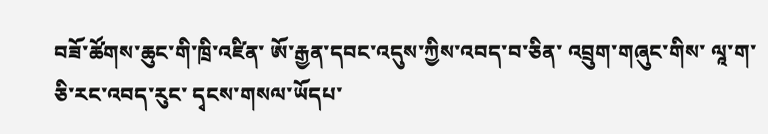བཟོ་ཚོགས་ཆུང་གི་ཁྲི་འཛིན་ ཨོ་རྒྱན་དབང་འདུས་ཀྱིས་འབད་བ་ཅིན་ འབྲུག་གཞུང་གིས་ ལཱ་ག་ཅི་རང་འབད་རུང་ དྭངས་གསལ་ཡོདཔ་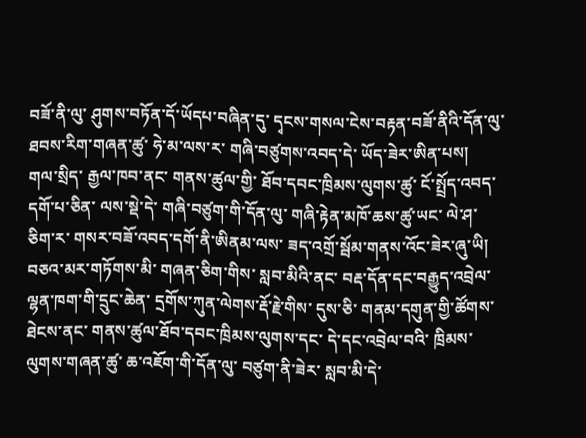བཟོ་ནི་ལུ་ ཤུགས་བཏོན་དོ་ཡོདཔ་བཞིན་དུ་ དྭངས་གསལ་ངེས་བརྟན་བཟོ་ནིའི་དོན་ལུ་ ཐབས་རིག་གཞན་ཚུ་ ཧེ་མ་ལས་ར་ གཞི་བཙུགས་འབད་དེ་ ཡོད་ཟེར་ཨིན་པས།
གལ་སྲིད་ རྒྱལ་ཁབ་ནང་ གནས་ཚུལ་གྱི་ ཐོབ་དབང་ཁྲིམས་ལུགས་ཚུ་ ངོ་སྤྲོད་འབད་དགོ་པ་ཅིན་ ལས་སྡེ་དེ་ གཞི་བཙུག་གི་དོན་ལུ་ གཞི་རྟེན་མཁོ་ཆས་ཚུ་ཡང་ ལེ་ཤ་ཅིག་ར་ གསར་བཟོ་འབད་དགོ་ནི་ཨིནམ་ལས་ ཟད་འགྲོ་སྦོམ་གནས་འོང་ཟེར་ཞུ་ཡི།
བཅའ་མར་གཏོགས་མི་ གཞན་ཅིག་གིས་ སླབ་མིའི་ནང་ བརྡ་དོན་དང་བརྒྱུད་འབྲེལ་ལྷན་ཁག་གི་དྲུང་ཆེན་ དྲགོས་ཀུན་ལེགས་རྡོ་རྗེ་གིས་ དུས་ཅི་ གནམ་དགུན་གྱི་ཚོགས་ཐེངས་ནང་ གནས་ཚུལ་ཐོབ་དབང་ཁྲིམས་ལུགས་དང་ དེ་དང་འབྲེལ་བའི་ ཁྲིམས་ལུགས་གཞན་ཚུ་ ཆ་འཇོག་གི་དོན་ལུ་ བཙུག་ནི་ཟེར་ སླབ་མི་དེ་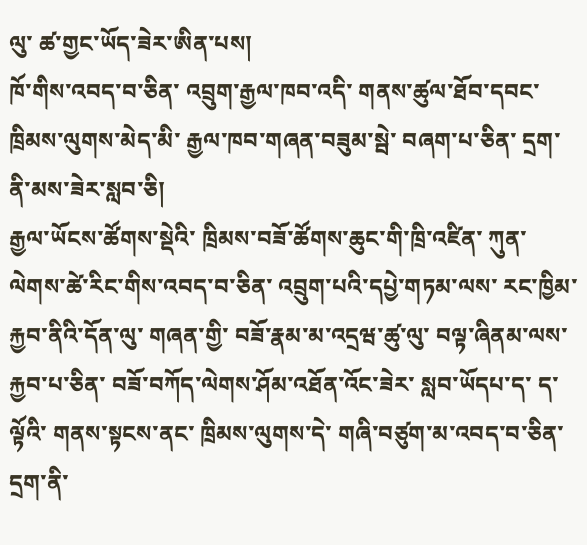ལུ་ ཚ་གྱང་ཡོད་ཟེར་ཨིན་པས།
ཁོ་གིས་འབད་བ་ཅིན་ འབྲུག་རྒྱལ་ཁབ་འདི་ གནས་ཚུལ་ཐོབ་དབང་ཁྲིམས་ལུགས་མེད་མི་ རྒྱལ་ཁབ་གཞན་བཟུམ་སྦེ་ བཞག་པ་ཅིན་ དྲག་ནི་མས་ཟེར་སླབ་ཅི།
རྒྱལ་ཡོངས་ཚོགས་སྡེའི་ ཁྲིམས་བཟོ་ཚོགས་ཆུང་གི་ཁྲི་འཛིན་ ཀུན་ལེགས་ཚེ་རིང་གིས་འབད་བ་ཅིན་ འབྲུག་པའི་དཔྱེ་གཏམ་ལས་ རང་ཁྱིམ་རྐྱབ་ནིའི་དོན་ལུ་ གཞན་གྱི་ བཟོ་རྣམ་མ་འདྲཝ་ཚུ་ལུ་ བལྟ་ཞིནམ་ལས་ རྐྱབ་པ་ཅིན་ བཟོ་བཀོད་ལེགས་ཤོམ་འཐོན་འོང་ཟེར་ སླབ་ཡོདཔ་ད་ ད་ལྟོའི་ གནས་སྟངས་ནང་ ཁྲིམས་ལུགས་དེ་ གཞི་བཙུག་མ་འབད་བ་ཅིན་ དྲག་ནི་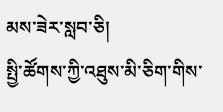མས་ཟེར་སླབ་ཅི།
སྤྱི་ཚོགས་ཀྱི་འཐུས་མི་ཅིག་གིས་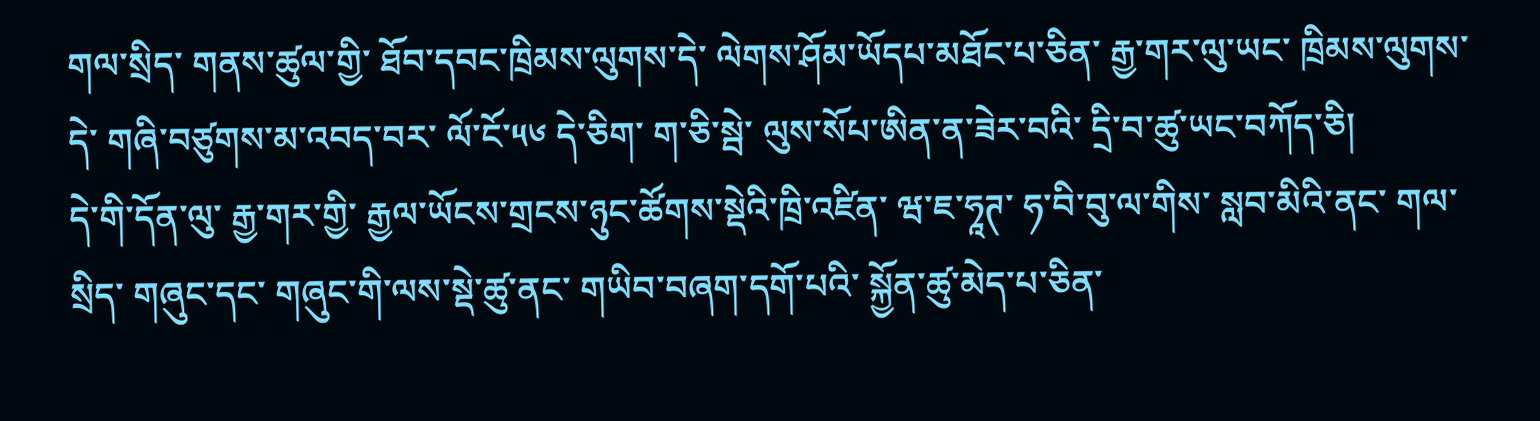གལ་སྲིད་ གནས་ཚུལ་གྱི་ ཐོབ་དབང་ཁྲིམས་ལུགས་དེ་ ལེགས་ཤོམ་ཡོདཔ་མཐོང་པ་ཅིན་ རྒྱ་གར་ལུ་ཡང་ ཁྲིམས་ལུགས་དེ་ གཞི་བཙུགས་མ་འབད་བར་ ལོ་ངོ་༥༦ དེ་ཅིག་ ག་ཅི་སྦེ་ ལུས་སོཔ་ཨིན་ན་ཟེར་བའི་ དྲི་བ་ཚུ་ཡང་བཀོད་ཅི།
དེ་གི་དོན་ལུ་ རྒྱ་གར་གྱི་ རྒྱལ་ཡོངས་གྲངས་ཉུང་ཚོགས་སྡེའི་ཁྲི་འཛིན་ ཝ་ཇ་ཧཱཊ་ ཧ་བི་བུ་ལ་གིས་ སླབ་མིའི་ནང་ གལ་སྲིད་ གཞུང་དང་ གཞུང་གི་ལས་སྡེ་ཚུ་ནང་ གཡིབ་བཞག་དགོ་པའི་ སྐྱོན་ཚུ་མེད་པ་ཅིན་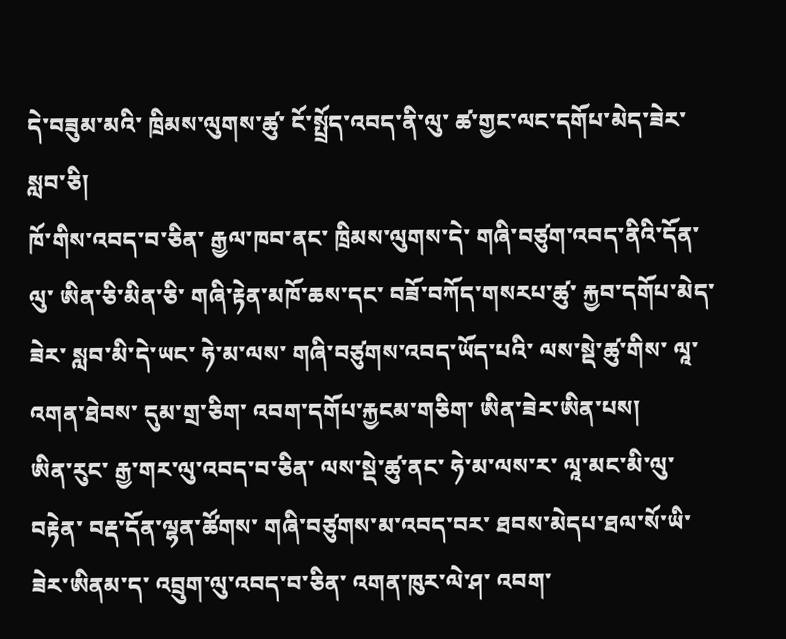དེ་བཟུམ་མའི་ ཁྲིམས་ལུགས་ཚུ་ ངོ་སྤྲོད་འབད་ནི་ལུ་ ཚ་གྱང་ལང་དགོཔ་མེད་ཟེར་སླབ་ཅི།
ཁོ་གིས་འབད་བ་ཅིན་ རྒྱལ་ཁབ་ནང་ ཁྲིམས་ལུགས་དེ་ གཞི་བཙུག་འབད་ནིའི་དོན་ལུ་ ཨིན་ཅི་མིན་ཅི་ གཞི་རྟེན་མཁོ་ཆས་དང་ བཟོ་བཀོད་གསརཔ་ཚུ་ རྐྱབ་དགོཔ་མེད་ཟེར་ སླབ་མི་དེ་ཡང་ ཧེ་མ་ལས་ གཞི་བཙུགས་འབད་ཡོད་པའི་ ལས་སྡེ་ཚུ་གིས་ ལཱ་འགན་ཐེབས་ དུམ་གྲ་ཅིག་ འབག་དགོཔ་རྐྱངམ་གཅིག་ ཨིན་ཟེར་ཨིན་པས།
ཨིན་རུང་ རྒྱ་གར་ལུ་འབད་བ་ཅིན་ ལས་སྡེ་ཚུ་ནང་ ཧེ་མ་ལས་ར་ ལཱ་མང་མི་ལུ་བརྟེན་ བརྡ་དོན་ལྷན་ཚོགས་ གཞི་བཙུགས་མ་འབད་བར་ ཐབས་མེདཔ་ཐལ་སོ་ཡི་ཟེར་ཨིནམ་ད་ འབྲུག་ལུ་འབད་བ་ཅིན་ འགན་ཁུར་ལེ་ཤ་ འབག་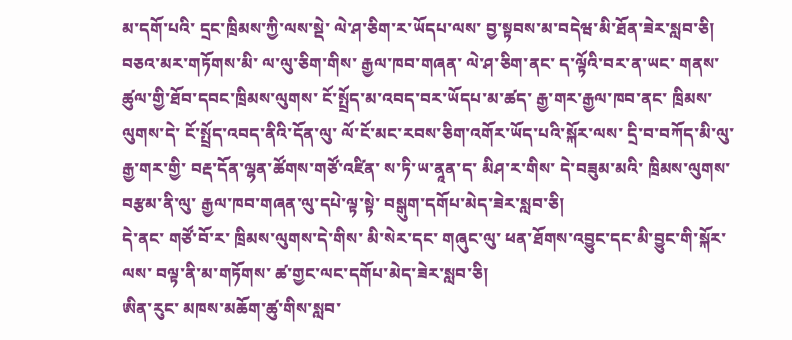མ་དགོ་པའི་ དྲང་ཁྲིམས་ཀྱི་ལས་སྡེ་ ལེ་ཤ་ཅིག་ར་ཡོདཔ་ལས་ བྱ་སྟབས་མ་བདེཝ་མི་ཐོན་ཟེར་སླབ་ཅི།
བཅའ་མར་གཏོགས་མི་ ལ་ལུ་ཅིག་གིས་ རྒྱལ་ཁབ་གཞན་ ལེ་ཤ་ཅིག་ནང་ ད་ལྟོའི་བར་ན་ཡང་ གནས་ཚུལ་གྱི་ཐོབ་དབང་ཁྲིམས་ལུགས་ ངོ་སྤྲོད་མ་འབད་བར་ཡོདཔ་མ་ཚད་ རྒྱ་གར་རྒྱལ་ཁབ་ནང་ ཁྲིམས་ལུགས་དེ་ ངོ་སྤྲོད་འབད་ནིའི་དོན་ལུ་ ལོ་ངོ་མང་རབས་ཅིག་འགོར་ཡོད་པའི་སྐོར་ལས་ དྲི་བ་བཀོད་མི་ལུ་ རྒྱ་གར་གྱི་ བརྡ་དོན་ལྷན་ཚོགས་གཙོ་འཛིན་ ས་ཏི་ཡ་ནཱན་ད་ མིཤ་ར་གིས་ དེ་བཟུམ་མའི་ ཁྲིམས་ལུགས་བརྩམ་ནི་ལུ་ རྒྱལ་ཁབ་གཞན་ལུ་དཔེ་ལྟ་སྟེ་ བསྒུག་དགོཔ་མེད་ཟེར་སླབ་ཅི།
དེ་ནང་ གཙོ་བོ་ར་ ཁྲིམས་ལུགས་དེ་གིས་ མི་སེར་དང་ གཞུང་ལུ་ ཕན་ཐོགས་འབྱུང་དང་མི་བྱུང་གི་སྐོར་ལས་ བལྟ་ནི་མ་གཏོགས་ ཚ་གྱང་ལང་དགོཔ་མེད་ཟེར་སླབ་ཅི།
ཨིན་རུང་ མཁས་མཆོག་ཚུ་གིས་སླབ་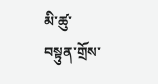མི་ཚུ་ བསྟུན་གྲོས་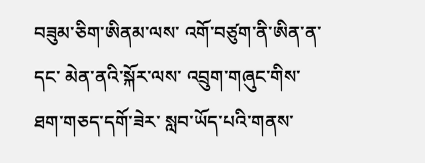བཟུམ་ཅིག་ཨིནམ་ལས་ འགོ་བཙུག་ནི་ཨིན་ན་དང་ མེན་ནའི་སྐོར་ལས་ འབྲུག་གཞུང་གིས་ ཐག་གཅད་དགོ་ཟེར་ སླབ་ཡོད་པའི་གནས་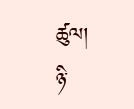ཚུལ།
ཉི་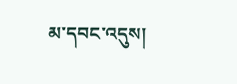མ་དབང་འདུས།